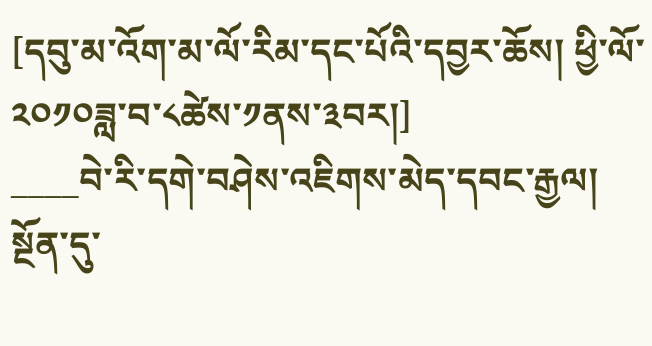[དབུ་མ་འོག་མ་ལོ་རིམ་དང་པོའི་དབྱར་ཆོས། ཕྱི་ལོ་༢༠༡༠ཟླ་བ་༨ཚེས་༡ནས་༣བར།]
____བེ་རི་དགེ་བཤེས་འཇིགས་མེད་དབང་རྒྱལ།
སྔོན་དུ་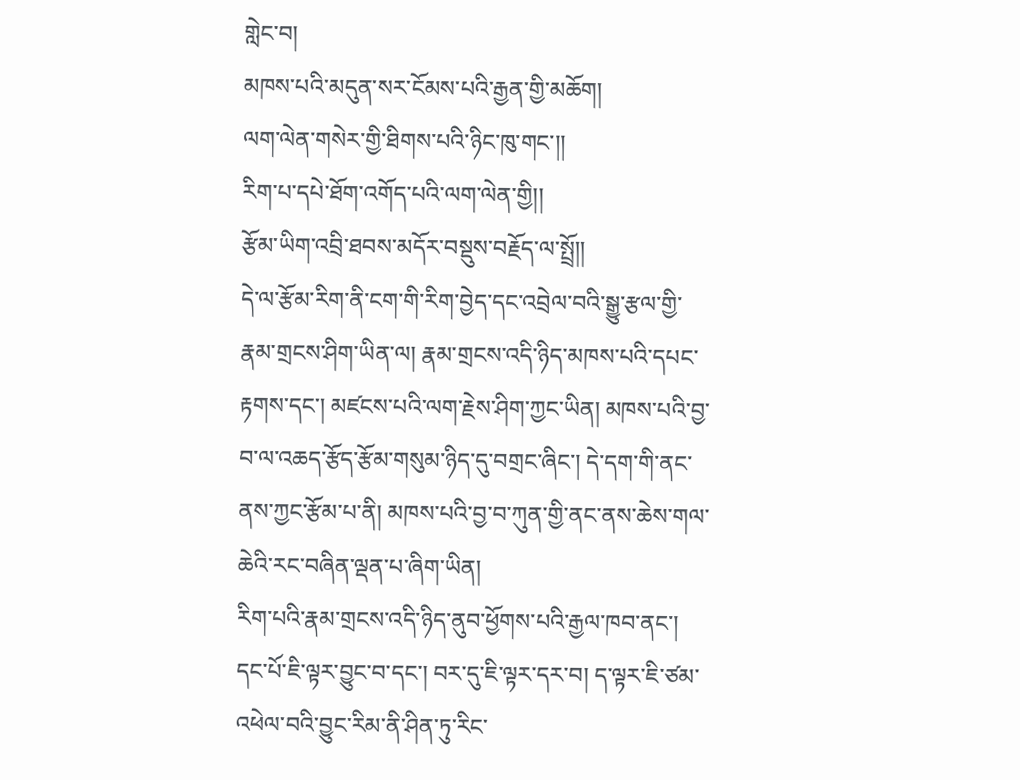གླེང་བ།
མཁས་པའི་མདུན་སར་ངོམས་པའི་རྒྱན་གྱི་མཆོག།
ལག་ལེན་གསེར་གྱི་ཐིགས་པའི་ཉིང་ཁུ་གང་།།
རིག་པ་དཔེ་ཐོག་འགོད་པའི་ལག་ལེན་གྱི།།
རྩོམ་ཡིག་འབྲི་ཐབས་མདོར་བསྡུས་བརྗོད་ལ་སྤྲོ།།
དེ་ལ་རྩོམ་རིག་ནི་ངག་གི་རིག་བྱེད་དང་འབྲེལ་བའི་སྒྱུ་རྩལ་གྱི་རྣམ་གྲངས་ཤིག་ཡིན་ལ། རྣམ་གྲངས་འདི་ཉིད་མཁས་པའི་དཔང་རྟགས་དང་། མཛངས་པའི་ལག་རྗེས་ཤིག་ཀྱང་ཡིན། མཁས་པའི་བྱ་བ་ལ་འཆད་རྩོད་རྩོམ་གསུམ་ཉིད་དུ་བགྲང་ཞིང་། དེ་དག་གི་ནང་ནས་ཀྱང་རྩོམ་པ་ནི། མཁས་པའི་བྱ་བ་ཀུན་གྱི་ནང་ནས་ཆེས་གལ་ཆེའི་རང་བཞིན་ལྡན་པ་ཞིག་ཡིན།
རིག་པའི་རྣམ་གྲངས་འདི་ཉིད་ནུབ་ཕྱོགས་པའི་རྒྱལ་ཁབ་ནང་། དང་པོ་ཇི་ལྟར་བྱུང་བ་དང་། བར་དུ་ཇི་ལྟར་དར་བ། ད་ལྟར་ཇི་ཙམ་འཕེལ་བའི་བྱུང་རིམ་ནི་ཤིན་ཏུ་རིང་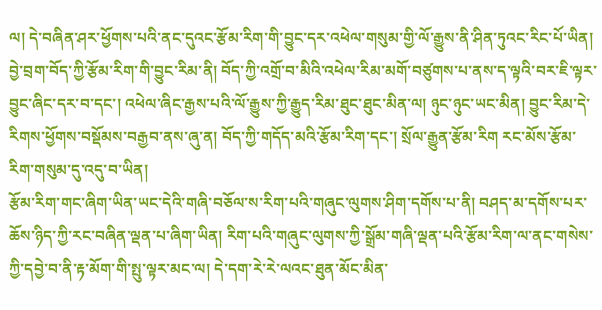ལ། དེ་བཞིན་ཤར་ཕྱོགས་པའི་ནང་དུའང་རྩོམ་རིག་གི་བྱུང་དར་འཕེལ་གསུམ་གྱི་ལོ་རྒྱུས་ནི་ཤིན་ཏུའང་རིང་པོ་ཡིན། བྱེ་བྲག་བོད་ཀྱི་རྩོམ་རིག་གི་བྱུང་རིམ་ནི། བོད་ཀྱི་འགྲོ་བ་མིའི་འཕེལ་རིམ་མགོ་བཙུགས་པ་ནས་ད་ལྟའི་བར་ཇི་ལྟར་བྱུང་ཞིང་དར་བ་དང་། འཕེལ་ཞིང་རྒྱས་པའི་ལོ་རྒྱུས་ཀྱི་རྒྱུད་རིམ་ཐུང་ཐུང་མིན་ལ། ཉུང་ཉུང་ཡང་མིན། བྱུང་རིམ་དེ་རིགས་ཕྱོགས་བསྡོམས་བརྒྱབ་ནས་ཞུ་ན། བོད་ཀྱི་གདོད་མའི་རྩོམ་རིག་དང་། སྲོལ་རྒྱུན་རྩོམ་རིག རང་མོས་རྩོམ་རིག་གསུམ་དུ་འདུ་བ་ཡིན།
རྩོམ་རིག་གང་ཞིག་ཡིན་ཡང་དེའི་གཞི་བཅོལ་ས་རིག་པའི་གཞུང་ལུགས་ཤིག་དགོས་པ་ནི། བཤད་མ་དགོས་པར་ཆོས་ཉིད་ཀྱི་རང་བཞིན་ལྡན་པ་ཞིག་ཡིན། རིག་པའི་གཞུང་ལུགས་ཀྱི་སྒྲོམ་གཞི་ལྡན་པའི་རྩོམ་རིག་ལ་ནང་གསེས་ཀྱི་དབྱེ་བ་ནི་རྟ་མོག་གི་སྤུ་ལྟར་མང་ལ། དེ་དག་རེ་རེ་ལའང་ཐུན་མོང་མིན་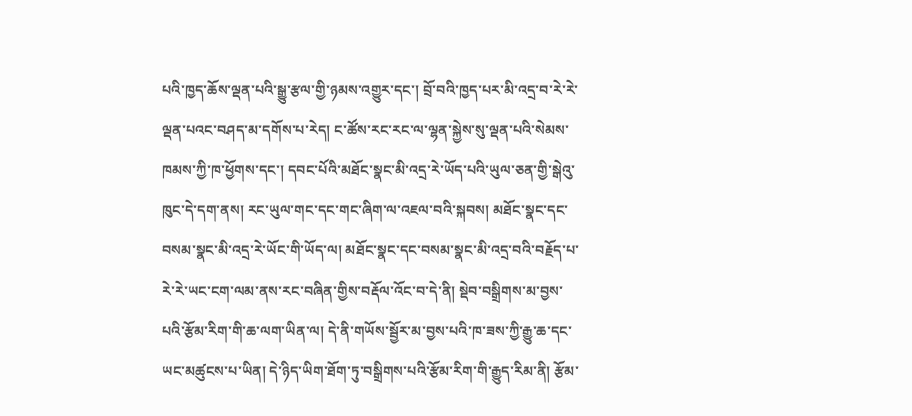པའི་ཁྱད་ཆོས་ལྡན་པའི་སྒྱུ་རྩལ་གྱི་ཉམས་འགྱུར་དང་། བྲོ་བའི་ཁྱད་པར་མི་འདྲ་བ་རེ་རེ་ལྡན་པའང་བཤད་མ་དགོས་པ་རེད། ང་ཚོས་རང་རང་ལ་ལྷན་སྐྱེས་སུ་ལྡན་པའི་སེམས་ཁམས་ཀྱི་ཁ་ཕྱོགས་དང་། དབང་པོའི་མཐོང་སྣང་མི་འདྲ་རེ་ཡོད་པའི་ཡུལ་ཅན་གྱི་སྒེའུ་ཁུང་དེ་དག་ནས། རང་ཡུལ་གང་དང་གང་ཞིག་ལ་འཇལ་བའི་སྐབས། མཐོང་སྣང་དང་བསམ་སྣང་མི་འདྲ་རེ་ཡོང་གི་ཡོད་ལ། མཐོང་སྣང་དང་བསམ་སྣང་མི་འདྲ་བའི་བརྗོད་པ་རེ་རེ་ཡང་ངག་ལམ་ནས་རང་བཞིན་གྱིས་བརྡོལ་འོང་བ་དེ་ནི། སྡེབ་བསྒྲིགས་མ་བྱས་པའི་རྩོམ་རིག་གི་ཆ་ལག་ཡིན་ལ། དེ་ནི་གཡོས་སྦྱོར་མ་བྱས་པའི་ཁ་ཟས་ཀྱི་རྒྱུ་ཆ་དང་ཡང་མཚུངས་པ་ཡིན། དེ་ཉིད་ཡིག་ཐོག་ཏུ་བསྒྲིགས་པའི་རྩོམ་རིག་གི་རྒྱུད་རིམ་ནི། རྩོམ་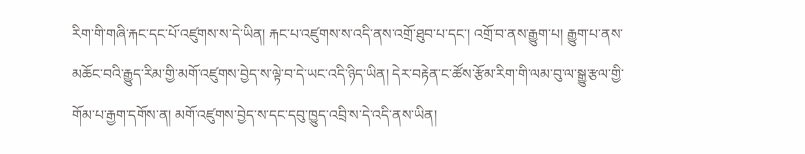རིག་གི་གཞི་རྐང་དང་པོ་འཛུགས་ས་དེ་ཡིན། རྐང་པ་འཛུགས་ས་འདི་ནས་འགྲོ་ཐུབ་པ་དང་། འགྲོ་བ་ནས་རྒྱུག་པ། རྒྱུག་པ་ནས་མཆོང་བའི་རྒྱུད་རིམ་གྱི་མགོ་འཛུགས་བྱེད་ས་ལྟེ་བ་དེ་ཡང་འདི་ཉིད་ཡིན། དེར་བརྟེན་ང་ཚོས་རྩོམ་རིག་གི་ལམ་བུ་ལ་སྒྱུ་རྩལ་གྱི་གོམ་པ་རྒྱག་དགོས་ན། མགོ་འཛུགས་བྱེད་ས་དང་དབུ་ཁྱུད་འབྲི་ས་དེ་འདི་ནས་ཡིན།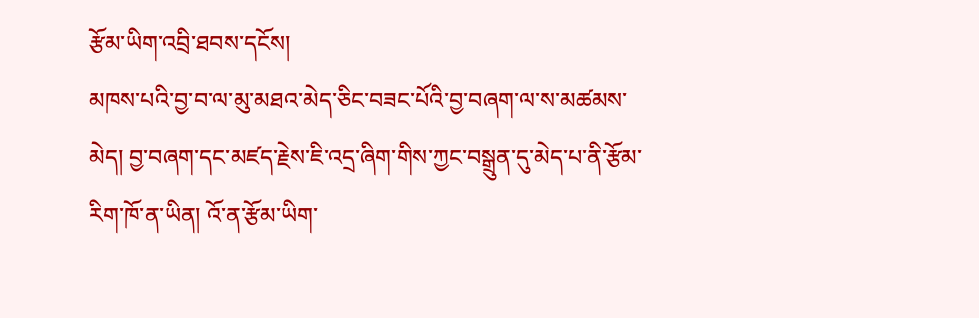རྩོམ་ཡིག་འབྲི་ཐབས་དངོས།
མཁས་པའི་བྱ་བ་ལ་མུ་མཐའ་མེད་ཅིང་བཟང་པོའི་བྱ་བཞག་ལ་ས་མཚམས་མེད། བྱ་བཞག་དང་མཛད་རྗེས་ཇི་འདྲ་ཞིག་གིས་ཀྱང་བསྒྲུན་དུ་མེད་པ་ནི་རྩོམ་རིག་ཁོ་ན་ཡིན། འོ་ན་རྩོམ་ཡིག་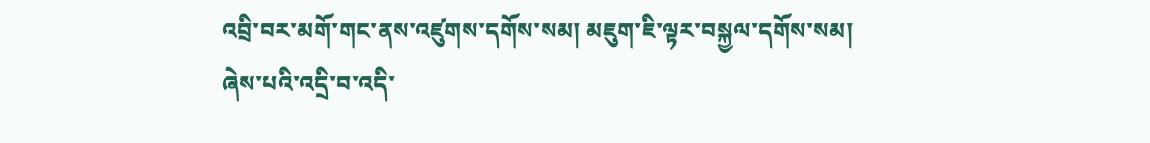འབྲི་བར་མགོ་གང་ནས་འཛུགས་དགོས་སམ། མཇུག་ཇི་ལྟར་བསྐྱལ་དགོས་སམ། ཞེས་པའི་འདྲི་བ་འདི་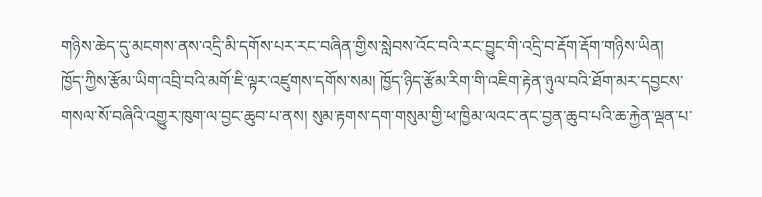གཉིས་ཆེད་དུ་མངགས་ནས་འདྲི་མི་དགོས་པར་རང་བཞིན་གྱིས་སླེབས་འོང་བའི་རང་བྱུང་གི་འདྲི་བ་རྡོག་རྡོག་གཉིས་ཡིན།
ཁྱོད་ཀྱིས་རྩོམ་ཡིག་འབྲི་བའི་མགོ་ཇི་ལྟར་འཛུགས་དགོས་སམ། ཁྱོད་ཉིད་རྩོམ་རིག་གི་འཇིག་རྟེན་ཉུལ་བའི་ཐོག་མར་དབྱངས་གསལ་སོ་བཞིའི་འགྱུར་ཁུག་ལ་བྱང་ཆུབ་པ་ནས། སུམ་རྟགས་དག་གསུམ་གྱི་ཕ་ཁྱིམ་ལའང་ནང་བྱན་ཆུབ་པའི་ཆ་རྐྱེན་ལྡན་པ་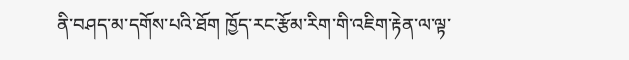ནི་བཤད་མ་དགོས་པའི་ཐོག ཁྱོད་རང་རྩོམ་རིག་གི་འཇིག་རྟེན་ལ་ལྟ་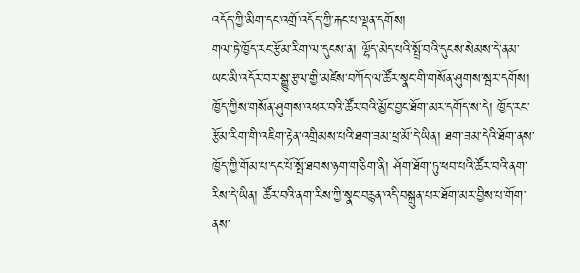འདོད་ཀྱི་མིག་དང་འགྲོ་འདོད་ཀྱི་རྐང་པ་ལྡན་དགོས།
གལ་ཏེ་ཁྱོད་རང་རྩོམ་རིག་ལ་དུངས་ན། ལྷོད་མེད་པའི་སྤྲོ་བའི་དུངས་སེམས་དེ་ནམ་ཡང་མི་འདོར་བར་སྒྱུ་རྩལ་གྱི་མཛེས་བཀོད་ལ་ཚོར་སྣང་གི་གསོན་ཤུགས་སྦར་དགོས། ཁྱོད་ཀྱིས་གསོན་ཤུགས་འཕར་བའི་ཚོར་བའི་མྱོང་བྱང་ཐོག་མར་དགོད་ས་དེ། ཁྱོད་རང་རྩོམ་རིག་གི་འཇིག་རྟེན་འགྲིམས་པའི་ཐག་ཟམ་ཕྲ་མོ་དེ་ཡིན། ཐག་ཟམ་དེའི་ཐོག་ནས་ཁྱོད་ཀྱི་གོམ་པ་དང་པོ་སྤོ་ཐབས་ཉག་གཅིག་ནི། ཤོག་ཐོག་ཏུ་ཕབ་པའི་ཚོར་བའི་ནག་རིས་དེ་ཡིན། ཚོར་བའི་ནག་རིས་ཀྱི་སྣང་བརྙན་འདི་བསྐྲུན་པར་ཐོག་མར་བྱིས་པ་གོག་ནས་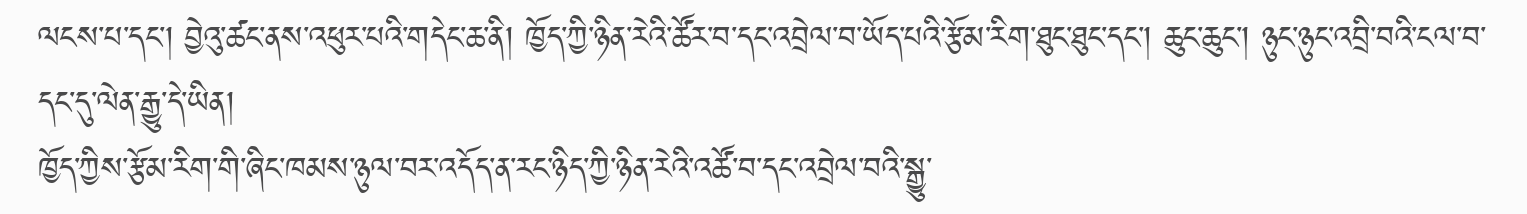ལངས་པ་དང་། བྱེའུ་ཚང་ནས་འཕུར་པའི་གདེང་ཆ་ནི། ཁྱོད་ཀྱི་ཉིན་རེའི་ཚོར་བ་དང་འབྲེལ་བ་ཡོད་པའི་རྩོམ་རིག་ཐུང་ཐུང་དང་། ཆུང་ཆུང་། ཉུང་ཉུང་འབྲི་བའི་ངལ་བ་དང་དུ་ལེན་རྒྱུ་དེ་ཡིན།
ཁྱོད་ཀྱིས་རྩོམ་རིག་གི་ཞིང་ཁམས་ཉུལ་བར་འདོད་ན་རང་ཉིད་ཀྱི་ཉིན་རེའི་འཚོ་བ་དང་འབྲེལ་བའི་སྒྱུ་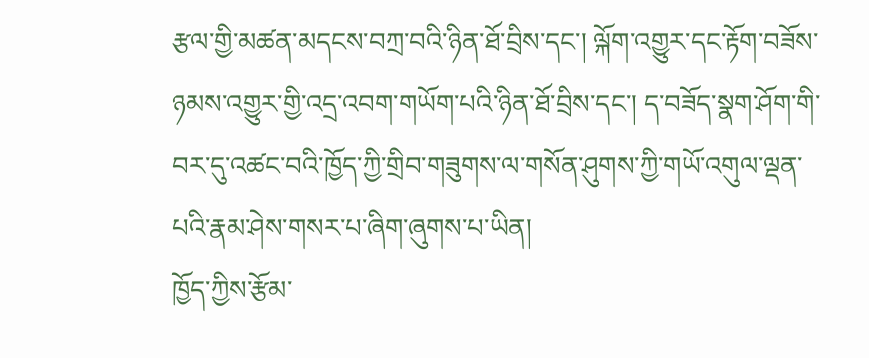རྩལ་གྱི་མཚན་མདངས་བཀྲ་བའི་ཉིན་ཐོ་བྲིས་དང་། ལྐོག་འགྱུར་དང་རྟོག་བཟོས་ཉམས་འགྱུར་གྱི་འདྲ་འབག་གཡོག་པའི་ཉིན་ཐོ་བྲིས་དང་། ད་བཟོད་སྣག་ཤོག་གི་བར་དུ་འཚང་བའི་ཁྱོད་ཀྱི་གྲིབ་གཟུགས་ལ་གསོན་ཤུགས་ཀྱི་གཡོ་འགུལ་ལྡན་པའི་རྣམ་ཤེས་གསར་པ་ཞིག་ཞུགས་པ་ཡིན།
ཁྱོད་ཀྱིས་རྩོམ་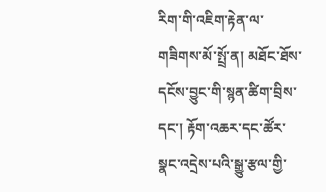རིག་གི་འཇིག་རྟེན་ལ་གཟིགས་མོ་སྤྲོ་ན། མཐོང་ཐོས་དངོས་བྱུང་གི་སྙན་ཚིག་བྲིས་དང་། རྟོག་འཆར་དང་ཚོར་སྣང་འདྲེས་པའི་སྒྱུ་རྩལ་གྱི་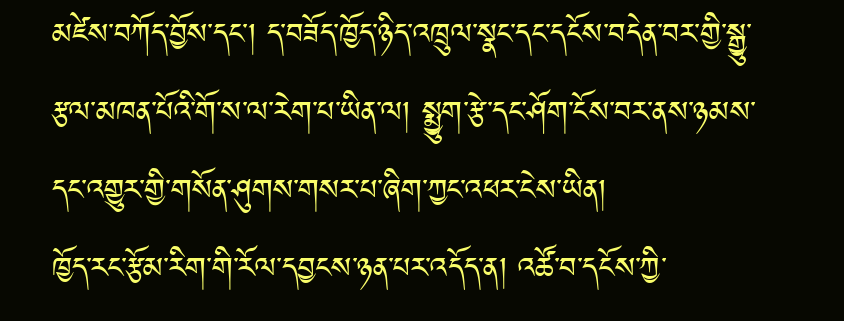མཛེས་བཀོད་བྱོས་དང་། ད་བཟོད་ཁྱོད་ཉིད་འཁྲུལ་སྣང་དང་དངོས་བདེན་བར་གྱི་སྒྱུ་རྩལ་མཁན་པོའི་གོ་ས་ལ་རེག་པ་ཡིན་ལ། སྨྱུག་རྩེ་དང་ཤོག་ངོས་བར་ནས་ཉམས་དང་འགྱུར་གྱི་གསོན་ཤུགས་གསར་པ་ཞིག་ཀྱང་འཕར་ངེས་ཡིན།
ཁྱོད་རང་རྩོམ་རིག་གི་རོལ་དབྱངས་ཉན་པར་འདོད་ན། འཚོ་བ་དངོས་ཀྱི་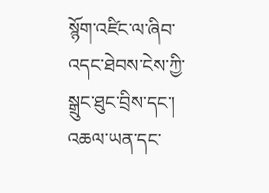སྙོག་འཛིང་ལ་ཞིབ་འདང་ཐེབས་ངེས་ཀྱི་སྒྲུང་ཐུང་བྲིས་དང་། འཆལ་ཡན་དང་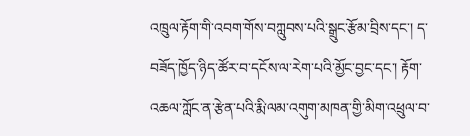འཁྲུལ་རྟོག་གི་འབག་གོས་བཀླུབས་པའི་སྒྲུང་རྩོམ་བྲིས་དང་། ད་བཟོད་ཁྱོད་ཉིད་ཚོར་བ་དངོས་ལ་རེག་པའི་མྱོང་བྱང་དང་། རྟོག་འཆལ་ཀློང་ན་རྩེན་པའི་རྨི་ལམ་འགུག་མཁན་གྱི་མིག་འཕྲུལ་བ་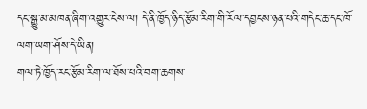དང་སྒྱུ་མ་མཁན་ཞིག་འགྱུར་ངེས་ལ། དེ་ནི་ཁྱོད་ཉིད་རྩོམ་རིག་གི་རོལ་དབྱངས་ཉན་པའི་གདེང་ཆ་དང་ཁོ་ལག་ཡག་ཤོས་དེ་ཡིན།
གལ་ཏེ་ཁྱོད་རང་རྩོམ་རིག་ལ་ཐོས་པའི་བག་ཆགས་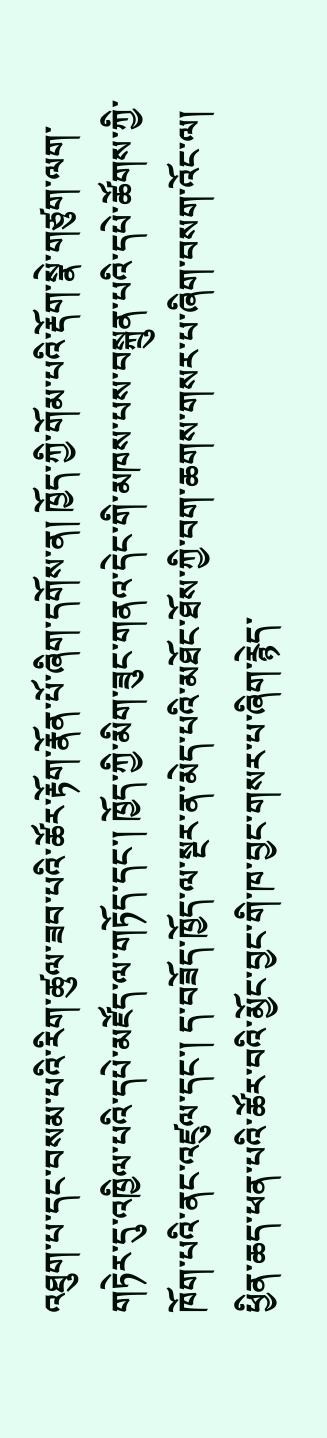འཐུག་པ་དང་བསམ་པའི་རིག་ཚུལ་ཟབ་པའི་ཚོར་རྟོག་རྣོན་པོ་ཞིག་དགོས་ན། ཁྱོད་ཀྱི་གོམ་པའི་རྡོག་སྣེ་གཙུག་ལག་གཏེར་དུ་འཁྱིལ་པའི་དཔེ་མཛོད་ལ་གཏོད་དང་། ཁྱོད་ཀྱི་མིག་ཟུང་གནའ་དེང་གི་མཁས་པས་བསྐྲུན་པའི་དཔེ་ཚོགས་ཀྱི་ཁོག་པའི་ནང་འཛུལ་དང་། ད་བཟོད་ཁྱོད་ལ་སྔར་ན་མེད་པའི་མཐོང་ཐོས་ཀྱི་བག་ཆགས་གསར་པ་ཞིག་བསག་འོང་ལ། ཕྱིན་ཆད་ཕན་པའི་ཚོར་བའི་མྱོང་བྱང་གི་ཁ་བྱང་གསར་པ་ཞིག་རྙེད་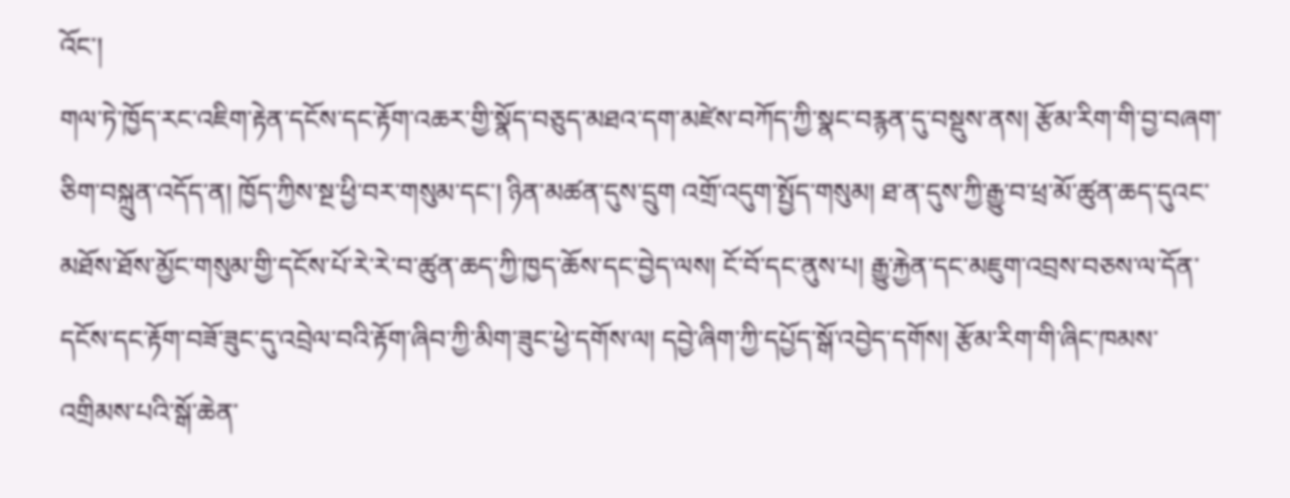འོང་།
གལ་ཏེ་ཁྱོད་རང་འཇིག་རྟེན་དངོས་དང་རྟོག་འཆར་གྱི་སྣོད་བཅུད་མཐའ་དག་མཛེས་བཀོད་ཀྱི་སྣང་བརྙན་དུ་བསྡུས་ནས། རྩོམ་རིག་གི་བྱ་བཞག་ཅིག་བསྐྲུན་འདོད་ན། ཁྱོད་ཀྱིས་སྔ་ཕྱི་བར་གསུམ་དང་། ཉིན་མཚན་དུས་དྲུག འགྲོ་འདུག་སྤྱོད་གསུམ། ཐ་ན་དུས་ཀྱི་རྒྱུ་བ་ཕྲ་མོ་ཚུན་ཆད་དུའང་མཐོས་ཐོས་མྱོང་གསུམ་གྱི་དངོས་པོ་རེ་རེ་བ་ཚུན་ཆད་ཀྱི་ཁྱད་ཆོས་དང་བྱེད་ལས། ངོ་བོ་དང་ནུས་པ། རྒྱུ་རྐྱེན་དང་མཇུག་འབྲས་བཅས་ལ་དོན་དངོས་དང་རྟོག་བཟོ་ཟུང་དུ་འབྲེལ་བའི་རྟོག་ཞིབ་ཀྱི་མིག་ཟུང་ཕྱེ་དགོས་ལ། དབྱེ་ཞིག་ཀྱི་དཔྱོད་སྒོ་འབྱེད་དགོས། རྩོམ་རིག་གི་ཞིང་ཁམས་འགྲིམས་པའི་སྒོ་ཆེན་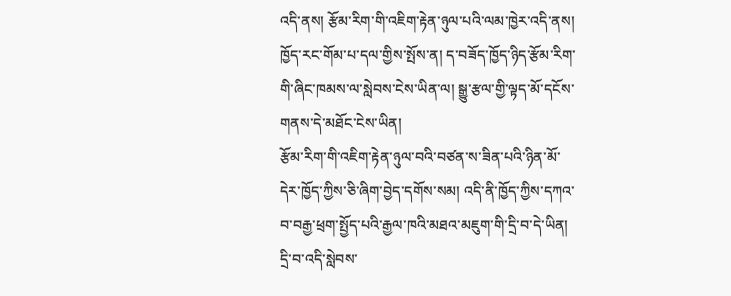འདི་ནས། རྩོམ་རིག་གི་འཇིག་རྟེན་ཉུལ་པའི་ལམ་ཁྱེར་འདི་ནས། ཁྱོད་རང་གོམ་པ་དལ་གྱིས་སྤོས་ན། ད་བཟོད་ཁྱོད་ཉིད་རྩོམ་རིག་གི་ཞིང་ཁམས་ལ་སླེབས་ངེས་ཡིན་ལ། སྒྱུ་རྩལ་གྱི་ལྟད་མོ་དངོས་གནས་དེ་མཐོང་ངེས་ཡིན།
རྩོམ་རིག་གི་འཇིག་རྟེན་ཉུལ་བའི་བཙན་ས་ཟིན་པའི་ཉིན་མོ་དེར་ཁྱོད་ཀྱིས་ཅི་ཞིག་བྱེད་དགོས་སམ། འདི་ནི་ཁྱོད་ཀྱིས་དཀའ་བ་བརྒྱ་ཕྲག་སྤྱོད་པའི་རྒྱལ་ཁའི་མཐའ་མཇུག་གི་དྲི་བ་དེ་ཡིན། དྲི་བ་འདི་སླེབས་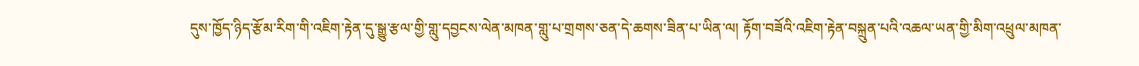དུས་ཁྱོད་ཉིད་རྩོམ་རིག་གི་འཇིག་རྟེན་དུ་སྒྱུ་རྩལ་གྱི་གླུ་དབྱངས་ལེན་མཁན་གླུ་པ་གྲགས་ཅན་དེ་ཆགས་ཟིན་པ་ཡིན་ལ། རྟོག་བཟོའི་འཇིག་རྟེན་བསྐྲུན་པའི་འཆལ་ཡན་གྱི་མིག་འཕྲུལ་མཁན་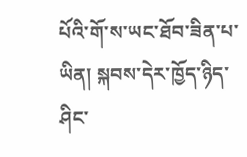པོའི་གོ་ས་ཡང་ཐོབ་ཟིན་པ་ཡིན། སྐབས་དེར་ཁྱོད་ཉིད་ཤིང་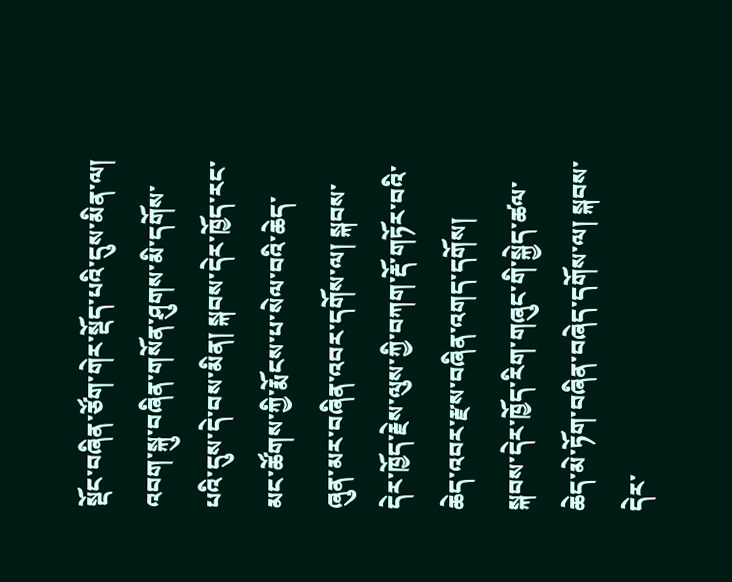སྡོང་བཞིན་ཙོག་གེར་སྡོད་པའི་དུས་མིན་ལ། འབག་སྐུ་བཞིན་གསོན་ཤུགས་མི་དགོས་པའི་དུས་དེ་བས་མིན། སྐབས་དེར་ཁྱོད་རང་མང་ཚོགས་ཀྱི་རྨོངས་པ་སེལ་བའི་ཆེད་ཞུན་མར་བཞིན་འབར་དགོས་ལ། སྐབས་དེར་ཁྱོད་རྗེས་ལུས་ཀྱི་བཀག་རྡོ་གཏོར་བའི་ཆེད་འབར་རྫས་བཞིན་འགད་དགོས། སྐབས་དེར་ཁྱོད་རིག་གཞུང་གི་སྐྱེད་ཚལ་ཆེད་མེ་ཏོག་བཞིན་བཞེད་དགོས་ལ། སྐབས་དེར་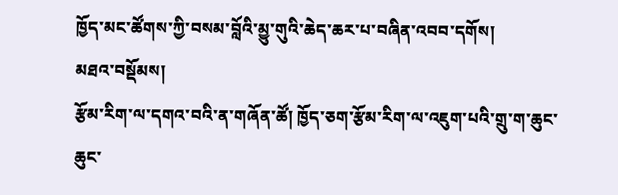ཁྱོད་མང་ཚོགས་ཀྱི་བསམ་བློའི་མྱུ་གུའི་ཆེད་ཆར་པ་བཞིན་འབབ་དགོས།
མཐའ་བསྡོམས།
རྩོམ་རིག་ལ་དགའ་བའི་ན་གཞོན་ཚོ། ཁྱོད་ཅག་རྩོམ་རིག་ལ་འཇུག་པའི་གྲུ་ག་ཆུང་ཆུང་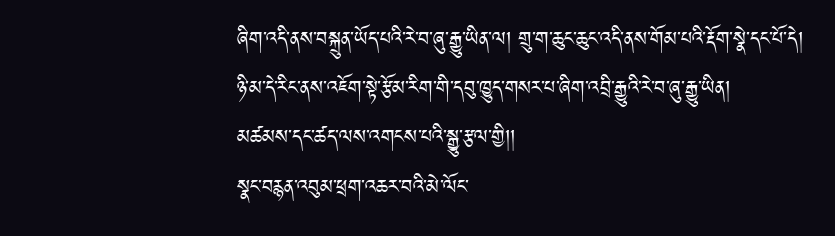ཞིག་འདི་ནས་བསྐྲུན་ཡོད་པའི་རེ་བ་ཞུ་རྒྱུ་ཡིན་ལ། གྲུ་ག་ཆུང་ཆུང་འདི་ནས་གོམ་པའི་རྡོག་སྣེ་དང་པོ་དེ། ཉི་མ་དེ་རིང་ནས་འཇོག་སྟེ་རྩོམ་རིག་གི་དབུ་ཁྱུད་གསར་པ་ཞིག་འབྲི་རྒྱུའི་རེ་བ་ཞུ་རྒྱུ་ཡིན།
མཚམས་དང་ཚད་ལས་འགངས་པའི་སྒྱུ་རྩལ་གྱི།།
སྣང་བརྙན་འབུམ་ཕྲག་འཆར་བའི་མེ་ལོང་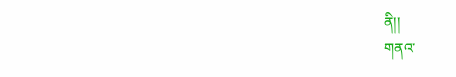ནི།།
གནའ་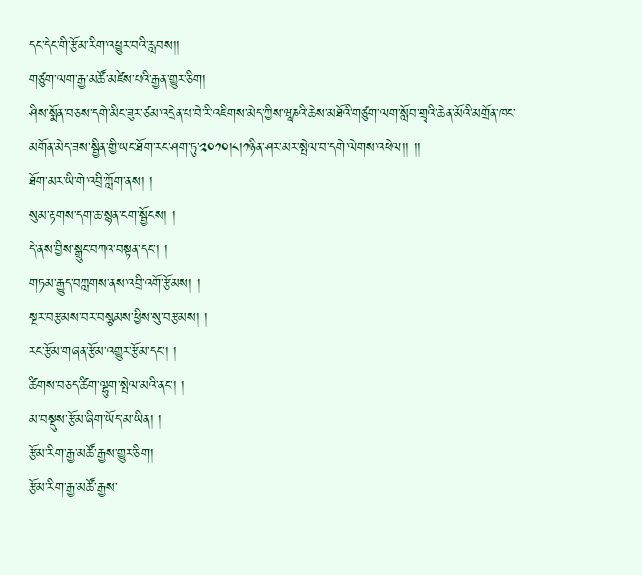དང་དེང་གི་རྩོམ་རིག་འཕྱུར་བའི་རླབས།།
གཙུག་ལག་རྒྱ་མཚོ་མཛེས་པའི་རྒྱན་གྱུར་ཅིག།
ཤིས་སྨོན་བཅས་དགེ་མིང་ཟུར་ཙམ་འདྲེན་པ་བེ་རི་འཇིགས་མེད་ཀྱིས་ཝཱཎའི་ཆེས་མཐོའི་གཙུག་ལག་སློབ་གྲྭའི་ཆེན་མོའི་མགྲོན་ཁང་མགོན་མེད་ཟས་སྦྱིན་གྱི་ཡང་ཐོག་རང་ཤག་ཏུ་༢༠༡༠།༨།༡ཉིན་ཤར་མར་སྤེལ་བ་དགེ་ལེགས་འཕེལ།། །།
ཐོག་མར་ཡི་གེ་འབྲི་ཀློག་ནས། །
སུམ་རྟགས་དག་ཆ་སྙན་ངག་སྦྱོངས། །
དེ་ནས་བྱིས་སྒྲུང་བཀའ་བསྟན་དང་། །
གཏམ་རྒྱུད་བཀླགས་ནས་འབྲི་འགོ་རྩོམས། །
སྔར་བརྩམས་བར་བསྩམས་ཕྱིས་སུ་བརྩམས། །
རང་རྩོམ་གཞན་རྩོམ་འགྱུར་རྩོམ་དང་། །
ཚིགས་བཅད་ཚིག་ལྷུག་སྤེལ་མའི་ནང་། །
མ་བསྡུས་རྩོམ་ཞིག་ཡོད་མ་ཡིན། །
རྩོམ་རིག་རྒྱ་མཚོ་རྒྱས་གྱུར་ཅིག།
རྩོམ་རིག་རྒྱ་མཚོ་རྒྱས་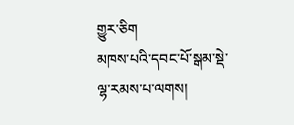གྱུར་ཅིག
མཁས་པའི་དབང་པོ་སྒམ་སྡེ་ལྷ་རམས་པ་ལགས།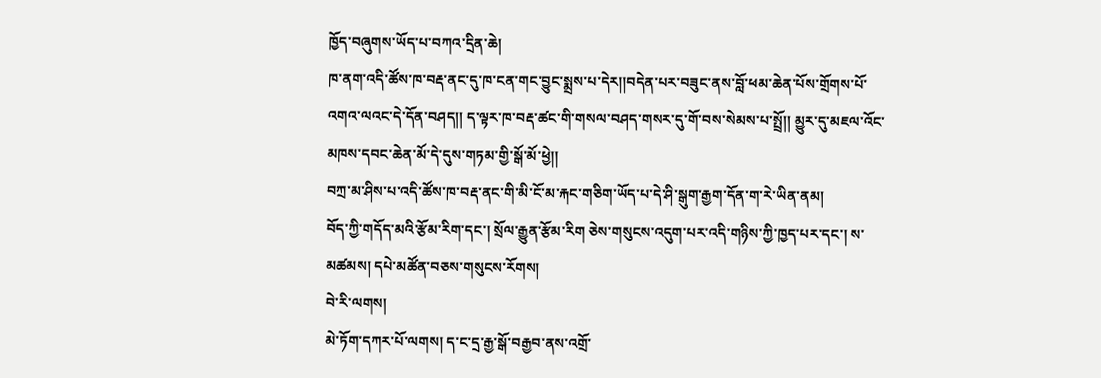ཁྱོད་བཞུགས་ཡོད་པ་བཀའ་དྲིན་ཆེ།
ཁ་ནག་འདི་ཚོས་ཁ་བརྡ་ནང་དུ་ཁ་ངན་གང་བྱུང་སྨྲས་པ་དེར།།བདེན་པར་བཟུང་ནས་བློ་ཕམ་ཆེན་པོས་གྲོགས་པོ་འགའ་ལའང་དེ་དོན་བཤད།། ད་ལྟར་ཁ་བརྡ་ཚང་གི་གསལ་བཤད་གསར་དུ་གོ་བས་སེམས་པ་སྤྲོ།། མྱུར་དུ་མཇལ་འོང་མཁས་དབང་ཆེན་མོ་དེ་དུས་གཏམ་གྱི་སྒོ་མོ་ཕྱེ།།
བཀྲ་མ་ཤིས་པ་འདི་ཚོས་ཁ་བརྡ་ནང་གི་མི་ངོ་མ་རྐང་གཅིག་ཡོད་པ་དེ་ཤི་སྒུག་རྒྱག་དོན་ག་རེ་ཡིན་ནམ།
བོད་ཀྱི་གདོད་མའི་རྩོམ་རིག་དང་། སྲོལ་རྒྱུན་རྩོམ་རིག ཅེས་གསུངས་འདུག་པར་འདི་གཉིས་ཀྱི་ཁྱད་པར་དང་། ས་མཚམས། དཔེ་མཚོན་བཅས་གསུངས་རོགས།
བེ་རི་ལགས།
མེ་ཏོག་དཀར་པོ་ལགས། ད་ང་དྲ་རྒྱ་སྒོ་བརྒྱབ་ནས་འགྲོ་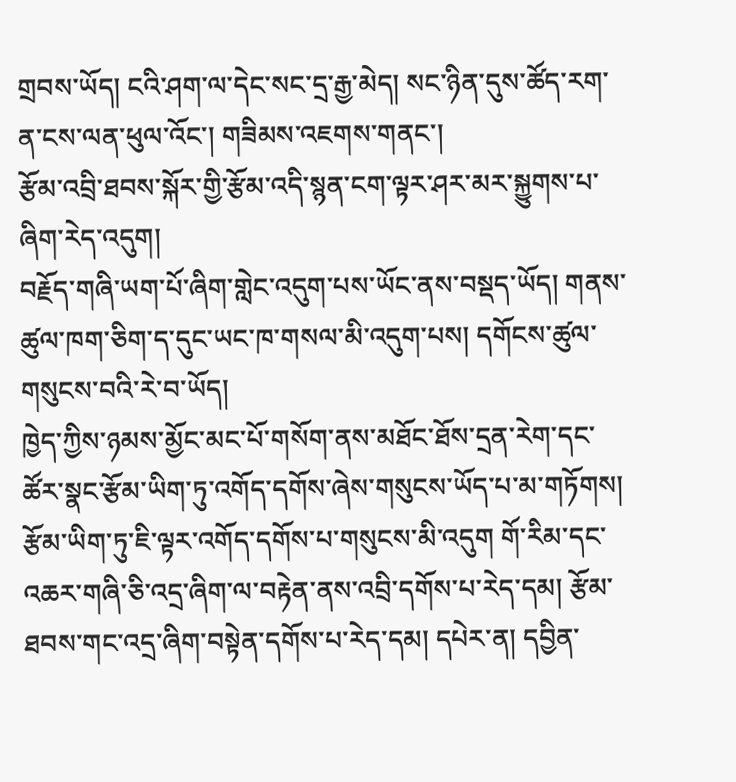གྲབས་ཡོད། ངའི་ཤག་ལ་དེང་སང་དྲ་རྒྱ་མེད། སང་ཉིན་དུས་ཚོད་རག་ན་ངས་ལན་ཕུལ་འོང་། གཟིམས་འཇགས་གནང་།
རྩོམ་འབྲི་ཐབས་སྐོར་གྱི་རྩོམ་འདི་སྙན་ངག་ལྟར་ཤར་མར་སྐྱུགས་པ་ཞིག་རེད་འདུག།
བརྗོད་གཞི་ཡག་པོ་ཞིག་གླེང་འདུག་པས་ཡོང་ནས་བསྡད་ཡོད། གནས་ཚུལ་ཁག་ཅིག་ད་དུང་ཡང་ཁ་གསལ་མི་འདུག་པས། དགོངས་ཚུལ་གསུངས་བའི་རེ་བ་ཡོད།
ཁྱེད་ཀྱིས་ཉམས་མྱོང་མང་པོ་གསོག་ནས་མཐོང་ཐོས་དྲན་རེག་དང་ཚོར་སྣང་རྩོམ་ཡིག་ཏུ་འགོད་དགོས་ཞེས་གསུངས་ཡོད་པ་མ་གཏོགས། རྩོམ་ཡིག་ཏུ་ཇི་ལྟར་འགོད་དགོས་པ་གསུངས་མི་འདུག གོ་རིམ་དང་འཆར་གཞི་ཅི་འདྲ་ཞིག་ལ་བརྟེན་ནས་འབྲི་དགོས་པ་རེད་དམ། རྩོམ་ཐབས་གང་འདྲ་ཞིག་བསྟེན་དགོས་པ་རེད་དམ། དཔེར་ན། དབྱིན་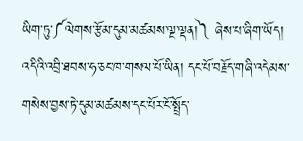ཡིག་ཏུ་༼ལེགས་རྩོམ་དུམ་མཚམས་ལྔ་ལྡན།༽ ཞེས་པ་ཞིག་ཡོད། འདིའི་འབྲི་ཐབས་ཧ་ཅང་ཁ་གསལ་པོ་ཡིན། དང་པོ་བརྗོད་གཞི་འདེམས་གསེས་བྱས་ཏེ་དུམ་མཚམས་དང་པོར་ངོ་སྤྲོད་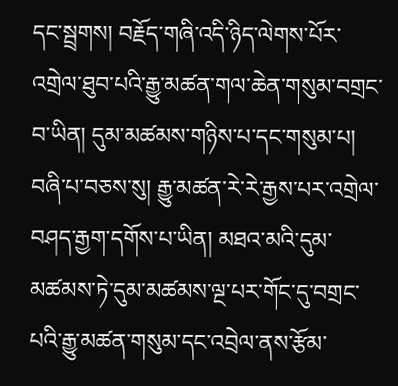དང་སྦྲགས། བརྗོད་གཞི་འདི་ཉིད་ལེགས་པོར་འགྲེལ་ཐུབ་པའི་རྒྱུ་མཚན་གལ་ཆེན་གསུམ་བགྲང་བ་ཡིན། དུམ་མཚམས་གཉིས་པ་དང་གསུམ་པ། བཞི་པ་བཅས་སུ། རྒྱུ་མཚན་རེ་རེ་རྒྱས་པར་འགྲེལ་བཤད་རྒྱག་དགོས་པ་ཡིན། མཐའ་མའི་དུམ་མཚམས་ཏེ་དུམ་མཚམས་ལྔ་པར་གོང་དུ་བགྲང་པའི་རྒྱུ་མཚན་གསུམ་དང་འབྲེལ་ནས་རྩོམ་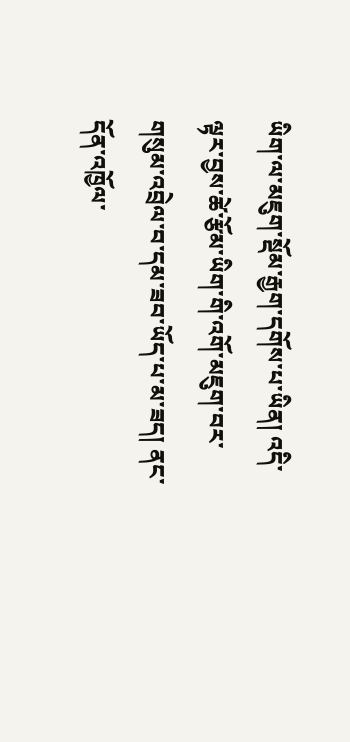ཡིག་ལ་མཇུག་སྡོམ་རྒྱག་དགོས་པ་ཡིན། འདི་ལྟར་བྱས་ཚེ་རྩོམ་ཡིག་གི་འགོ་མཇུག་བར་གསུམ་འབྲེལ་བ་དམ་ཟབ་ཡོད་པ་མ་ཟད། ནང་དོན་འཁྱོལ་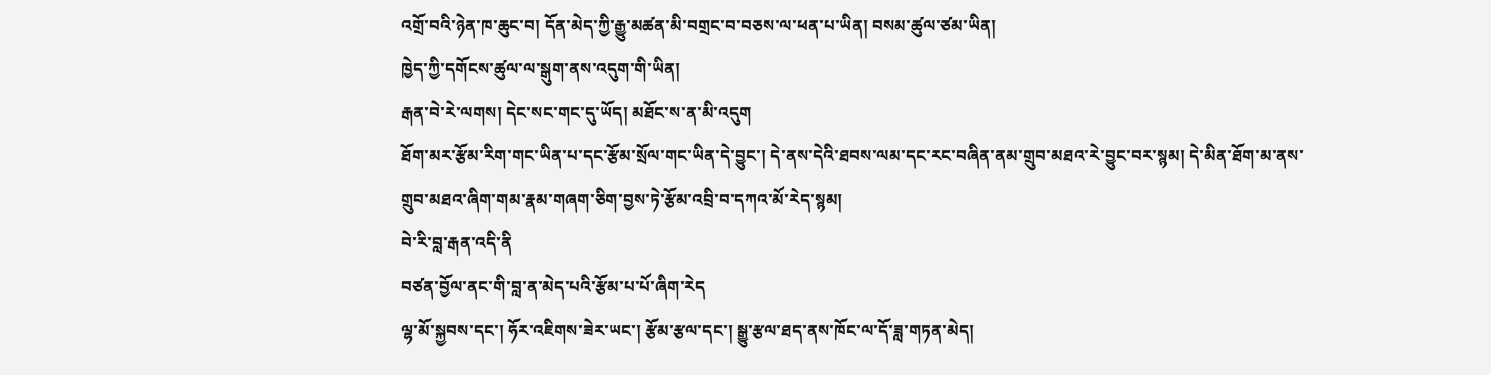འགྲོ་བའི་ཉེན་ཁ་ཆུང་བ། དོན་མེད་ཀྱི་རྒྱུ་མཚན་མི་བགྲང་བ་བཅས་ལ་ཕན་པ་ཡིན། བསམ་ཚུལ་ཙམ་ཡིན།
ཁྱེད་ཀྱི་དགོངས་ཚུལ་ལ་སྒུག་ནས་འདུག་གི་ཡིན།
རྒན་བེ་རེ་ལགས། དེང་སང་གང་དུ་ཡོད། མཐོང་ས་ན་མི་འདུག
ཐོག་མར་རྩོམ་རིག་གང་ཡིན་པ་དང་རྩོམ་སྲོལ་གང་ཡིན་དེ་བྱུང་། དེ་ནས་དེའི་ཐབས་ལམ་དང་རང་བཞིན་ནམ་གྲུབ་མཐའ་རེ་བྱུང་བར་སྙམ། དེ་མིན་ཐོག་མ་ནས་གྲུབ་མཐའ་ཞིག་གམ་རྣམ་གཞག་ཅིག་བྱས་ཏེ་རྩོམ་འབྲི་བ་དཀའ་མོ་རེད་སྙམ།
བེ་རི་བླ་རྒན་འདི་ནི
བཙན་བྱོལ་ནང་གི་བླ་ན་མེད་པའི་རྩོམ་པ་པོ་ཞིག་རེད
ལྷ་མོ་སྐྱབས་དང་། ཧོར་འཇིགས་ཟེར་ཡང་། རྩོམ་རྩལ་དང་། སྒྱུ་རྩལ་ཐད་ནས་ཁོང་ལ་དོ་ཟླ་གཏན་མེད།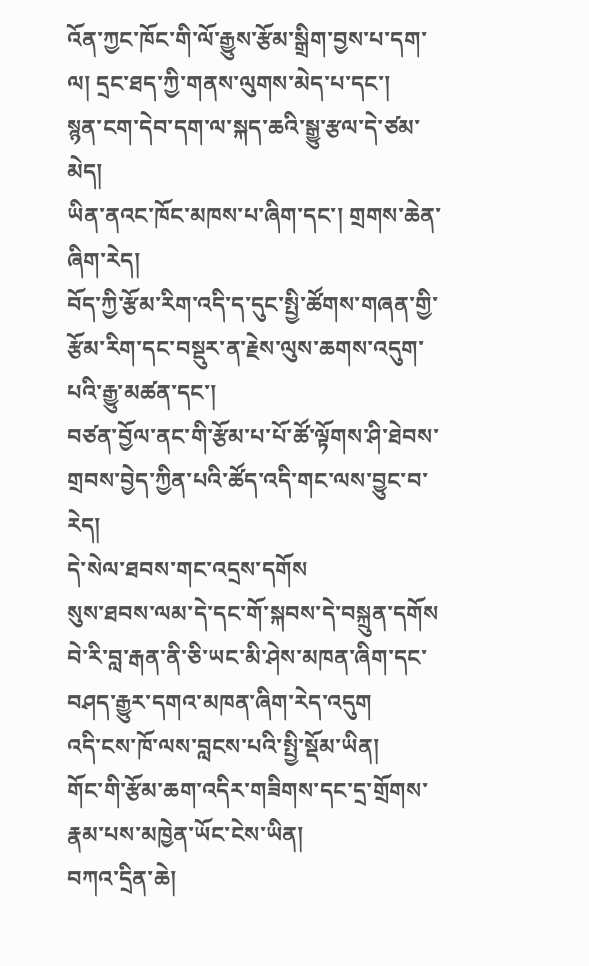འོན་ཀྱང་ཁོང་གི་ལོ་རྒྱུས་རྩོམ་སྒྲིག་བྱས་པ་དག་ལ། དྲང་ཐད་ཀྱི་གནས་ལུགས་མེད་པ་དང་།
སྙན་ངག་དེབ་དག་ལ་སྐད་ཆའི་སྒྱུ་རྩལ་དེ་ཙམ་མེད།
ཡིན་ནའང་ཁོང་མཁས་པ་ཞིག་དང་། གྲགས་ཆེན་ཞིག་རེད།
བོད་ཀྱི་རྩོམ་རིག་འདི་ད་དུང་སྤྱི་ཚོགས་གཞན་གྱི་རྩོམ་རིག་དང་བསྡུར་ན་རྗེས་ལུས་ཆགས་འདུག་པའི་རྒྱུ་མཚན་དང་།
བཙན་བྱོལ་ནང་གི་རྩོམ་པ་པོ་ཚོ་ལྟོགས་ཤི་ཐེབས་གྲབས་བྱེད་ཀྱིན་པའི་ཚོད་འདི་གང་ལས་བྱུང་བ་རེད།
དེ་སེལ་ཐབས་གང་འདྲས་དགོས
སུས་ཐབས་ལམ་དེ་དང་གོ་སྐབས་དེ་བསྐྲུན་དགོས
བེ་རི་བླ་རྒན་ནི་ཅི་ཡང་མི་ཤེས་མཁན་ཞིག་དང་བཤད་རྒྱུར་དགའ་མཁན་ཞིག་རེད་འདུག
འདི་ངས་ཁོ་ལས་བླངས་པའི་སྤྱི་སྡོམ་ཡིན།
གོང་གི་རྩོམ་ཆག་འདིར་གཟིགས་དང་དྲ་གྲོགས་རྣམ་པས་མཁྱེན་ཡོང་ངེས་ཡིན།
བཀའ་དྲིན་ཆེ།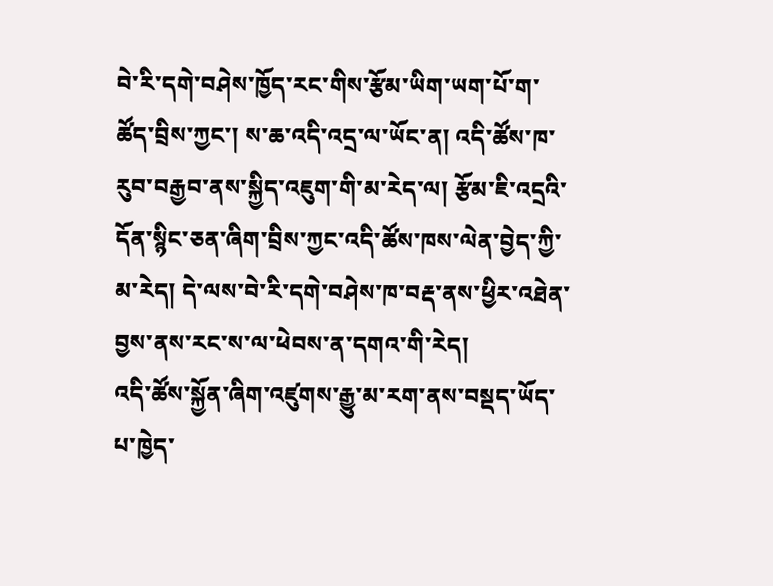བེ་རི་དགེ་བཤེས་ཁྱོད་རང་གིས་རྩོམ་ཡིག་ཡག་པོ་ག་ཚོད་བྲིས་ཀྱང་། ས་ཆ་འདི་འདྲ་ལ་ཡོང་ན། འདི་ཚོས་ཁ་རུབ་བརྒྱབ་ནས་སྐྱིད་འཇུག་གི་མ་རེད་ལ། རྩོམ་ཇི་འདྲའི་དོན་སྙིང་ཅན་ཞིག་བྲིས་ཀྱང་འདི་ཚོས་ཁས་ལེན་བྱེད་ཀྱི་མ་རེད། དེ་ལས་བེ་རི་དགེ་བཤེས་ཁ་བརྡ་ནས་ཕྱིར་འཐེན་བྱས་ནས་རང་ས་ལ་ཕེབས་ན་དགའ་གི་རེད།
འདི་ཚོས་སྐྱོན་ཞིག་འཛུགས་རྒྱུ་མ་རག་ནས་བསྡད་ཡོད་པ་ཁྱེད་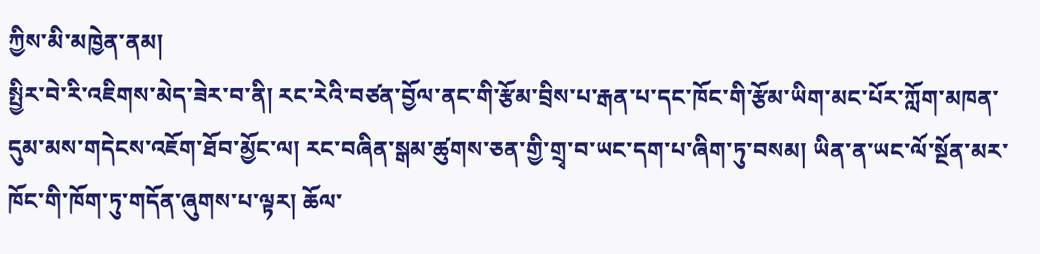ཀྱིས་མི་མཁྱེན་ནམ།
སྤྱིར་བེ་རི་འཇིགས་མེད་ཟེར་བ་ནི། རང་རེའི་བཙན་བྱོལ་ནང་གི་རྩོམ་བྲིས་པ་རྒན་པ་དང་ཁོང་གི་རྩོམ་ཡིག་མང་པོར་ཀློག་མཁན་དུམ་མས་གདེངས་འཇོག་ཐོབ་མྱོང་ལ། རང་བཞིན་སྒམ་ཚུགས་ཅན་གྱི་གྲྭ་བ་ཡང་དག་པ་ཞིག་ཏུ་བསམ། ཡིན་ན་ཡང་ལོ་སྔོན་མར་ཁོང་གི་ཁོག་ཏུ་གདོན་ཞུགས་པ་ལྟར། ཆོལ་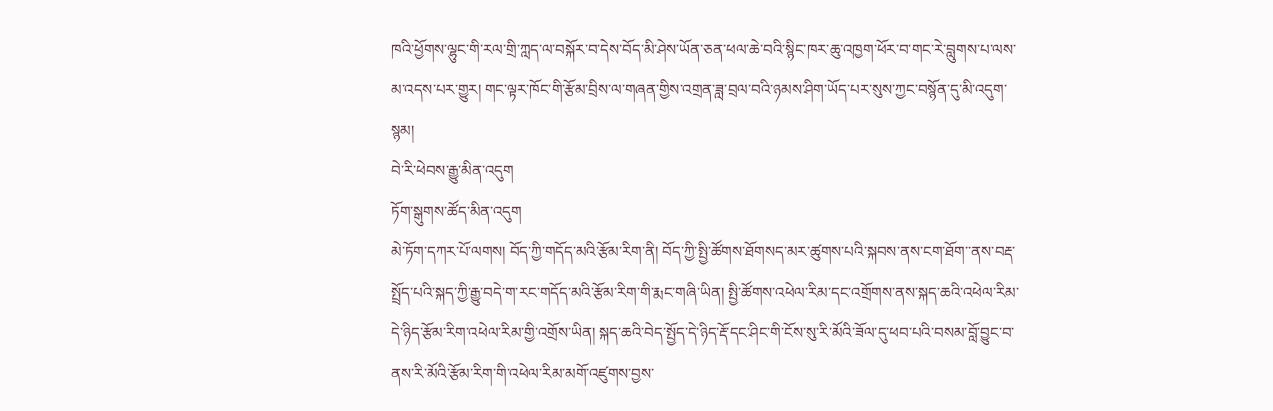ཁའི་ཕྱོགས་ལྷུང་གི་རལ་གྲི་ཀླད་ལ་བསྐོར་བ་དེས་བོད་མི་ཤེས་ཡོན་ཅན་ཕལ་ཆེ་བའི་སྙིང་ཁར་ཆུ་འཁྱག་ཕོར་བ་གང་རེ་བླུགས་པ་ལས་མ་འདས་པར་གྱུར། གང་ལྟར་ཁོང་གི་རྩོམ་བྲིས་ལ་གཞན་གྱིས་འགྲན་ཟླ་བྲལ་བའི་ཉམས་ཤིག་ཡོད་པར་སུས་ཀྱང་བསྙོན་དུ་མི་འདུག་སྙམ།
བེ་རི་ཕེབས་རྒྱུ་མིན་འདུག
ཏོག་སྒུགས་ཚོད་མིན་འདུག
མེ་ཏོག་དཀར་པོ་ལགས། བོད་ཀྱི་གདོད་མའི་རྩོམ་རིག་ནི། བོད་ཀྱི་སྤྱི་ཚོགས་ཐོགསད་མར་ཚུགས་པའི་སྐབས་ནས་ངག་ཐོག་་ནས་བརྡ་སྤྲོད་པའི་སྐད་ཀྱི་རྒྱུ་བདེ་ག་རང་གདོད་མའི་རྩོམ་རིག་གི་རྨང་གཞི་ཡིན། སྤྱི་ཚོགས་འཕེལ་རིམ་དང་འགྲོགས་ནས་སྐད་ཆའི་འཕེལ་རིམ་དེ་ཉིད་རྩོམ་རིག་འཕེལ་རིམ་གྱི་འགྲོས་ཡིན། སྐད་ཆའི་བེད་སྤྱོད་དེ་ཉིད་རྡོ་དང་ཤིང་གི་ངོས་སུ་རི་མོའི་ཟོལ་དུ་ཕབ་པའི་བསམ་བློ་བྱུང་བ་ནས་རི་མོའི་རྩོམ་རིག་གི་འཕེལ་རིམ་མགོ་འཛུགས་བྱས་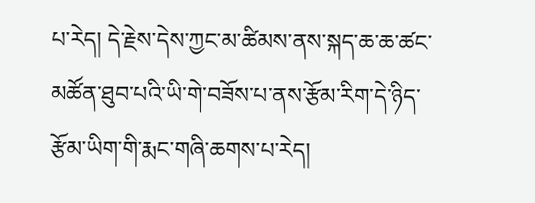པ་རེད། དེ་རྗེས་དེས་ཀྱང་མ་ཚིམས་ནས་སྐད་ཆ་ཆ་ཚང་མཚོན་ཐུབ་པའི་ཡི་གེ་བཟོས་པ་ནས་རྩོམ་རིག་དེ་ཉིད་རྩོམ་ཡིག་གི་རྨང་གཞི་ཆགས་པ་རེད།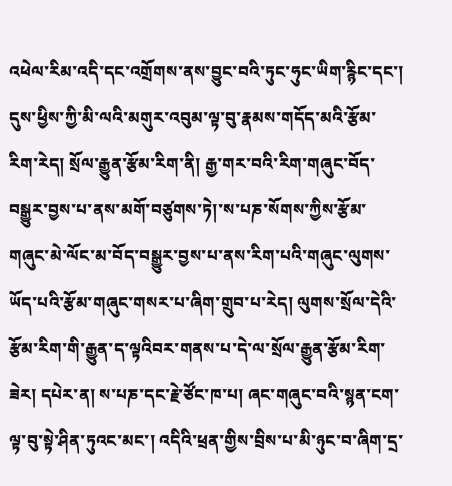འཕེལ་རིམ་འདི་དང་འགྲོགས་ནས་བྱུང་བའི་ཏུང་ཧུང་ཡིག་རྙིང་དང་། དུས་ཕྱིས་ཀྱི་མི་ལའི་མགུར་འབུམ་ལྟ་བུ་རྣམས་གདོད་མའི་རྩོམ་རིག་རེད། སྲོལ་རྒྱུན་རྩོམ་རིག་ནི། རྒྱ་གར་བའི་རིག་གཞུང་བོད་བསྒྱུར་བྱས་པ་ནས་མགོ་བཙུགས་ཏེ།་ས་པཎ་སོགས་ཀྱིས་རྩོམ་གཞུང་མེ་ལོང་མ་བོད་བསྒྱུར་བྱས་པ་ནས་རིག་པའི་གཞུང་ལུགས་ཡོད་པའི་རྩོམ་གཞུང་གསར་པ་ཞིག་གྲུབ་པ་རེད། ལུགས་སྲོལ་དེའི་རྩོམ་རིག་གི་རྒྱུན་ད་ལྟའིབར་གནས་པ་དེ་ལ་སྲོལ་རྒྱུན་རྩོམ་རིག་ཟེར། དཔེར་ན། ས་པཎ་དང་རྗེ་ཙོང་ཁ་པ། ཞང་གཞུང་བའི་སྙན་ངག་ལྟ་བུ་སྟེ་ཤིན་ཏུའང་མང་། འདིའི་ཕྲན་གྱིས་བྲིས་པ་མི་ཉུང་བ་ཞིག་དྲ་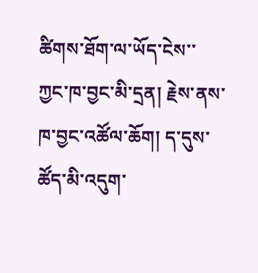ཚིགས་ཐོག་ལ་ཡོད་ངེས་་ཀྱང་ཁ་བྱང་མི་དྲན། རྗེས་ནས་ཁ་བྱང་འཚོལ་ཆོག། ད་དུས་ཚོད་མི་འདུག་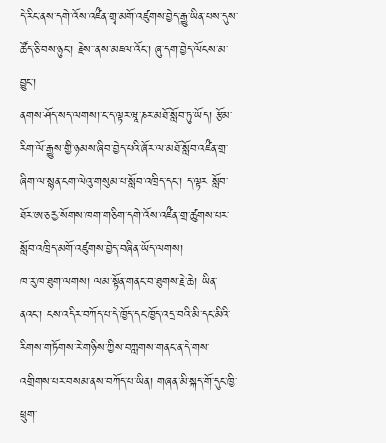དེ་རིང་ནས་དགེ་འོས་འཛྀན་གྲྭ་མགོ་འཛུགས་བྱེད་རྒྱུ་ཡིན་པས་དུས་ཚོད་ཅི་བས་ཉུང་། རྗེས་་ནས་མཇལ་འོང་། ཞུ་དག་བྱེད་ལོངས་མ་བྱུང་།
ནགས་ཤོད་སད་ལགས།་ང་ད་ལྟར་ཝཱ་ཎར་མཐོ་སློབ་ཏུ་ཡོད། རྩོམ་རིག་ལོ་རྒྱུས་གྱི་ཉམས་ཞིབ་བྱེད་པའི་ཞོར་ལ་མཐོ་སློབ་འཛྀན་གྲ་ཞིག་ལ་སྙན་ངག་ལེའུ་གསུམ་པ་སློབ་འཁྲིད་དང་། ད་ལྟར སློབ་ཐོར་ཨ་ཅརྱ་སོགས་ཁག་གཅིག་དགེ་འོས་འཛྀན་གྲ་ཚུགས་པར་སློབ་འཁྲིད་མགོ་འཛུགས་བྱེད་བཞིན་ཡོད་ལགས།
ཁ་རུ་ཁ་ཐུག་ལགས། ལམ་སྟོན་གནང་བ་ཐུགས་རྗེ་ཆེ། ཡིན་ནའང་། ངས་འདིར་བཀོད་པ་དེ་ཁྱོད་དང་ཁྱོད་འདྲ་བའི་མི་དང་མིའི་རིགས་གཏོགས་རེ་གཉིས་ཀྱིས་བཀླགས་གནང་ན་དེ་གས་འགྲིགས་པར་བསམ་ནས་བཀོད་པ་ཡིན། གཞན་མི་སྐད་གོ་དུང་ཁྱི་ཕྲུག་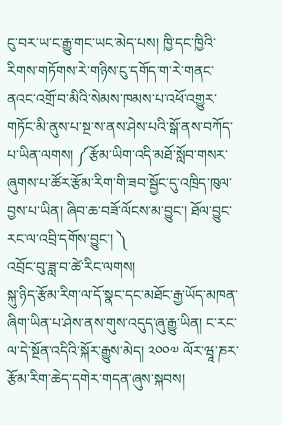ངུ་བར་ཡ་ང་རྒྱུ་གང་ཡང་མེད་པས། ཁྱི་དང་ཁྱིའི་རིགས་གཏོགས་རེ་གཉིས་ངུ་དགོད་ག་རེ་གནང་ནའང་འགྲོ་བ་མིའི་སེམས་ཁམས་པ་འཕོ་འགྱུར་གཏོང་མི་ནུས་པ་སྔ་ས་ནས་ཤེས་པའི་སྒོ་ནས་བཀོད་པ་ཡིན་ལགས། ༼རྩོམ་ཡིག་འདི་མཐོ་སློབ་གསར་ཞུགས་པ་ཚོར་རྩོམ་རིག་གི་ཟབ་སྦྱོང་དུ་འཁྲིད་ཁུལ་བྱས་པ་ཡིན། ཞིབ་ཆ་བཟོ་ལོངས་མ་བྱུང་། ཐོལ་བྱུང་རང་ལ་འབྲི་དགོས་བྱུང་། ༽
འབྲོང་བུ་ཟླ་བ་ཚེ་རིང་ལགས།
སྐུ་ཉིད་རྩོམ་རིག་ལ་དོ་སྣང་དང་མཐོང་རྒྱ་ཡོད་མཁན་ཞིག་ཡིན་པ་ཤེས་ནས་གུས་འདུད་ཞུ་རྒྱུ་ཡིན། ང་རང་ལ་དེ་སྔོན་འདིའི་སྐོར་རྒྱུས་མེད། ༢༠༠༧ ལོར་ཝཱ་ཎར་རྩོམ་རིག་ཆེད་དགེར་གདན་ཞུས་སྐབས།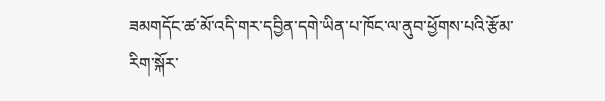ཟམགདོང་ཚ་མོ་འདི་གར་དབྱིན་དགེ་ཡིན་པ་ཁོང་ལ་ནུབ་ཕྱོགས་པའི་རྩོམ་རིག་སྐོར་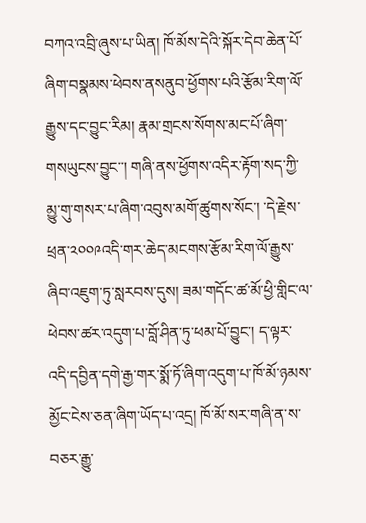བཀའ་འབྲི་ཞུས་པ་ཡིན། ཁོ་མོས་དེའི་སྐོར་དེབ་ཆེན་པོ་ཞིག་བསྣམས་ཕེབས་ནསནུབ་ཕྱོགས་པའི་རྩོམ་རིག་ལོ་རྒྱུས་དང་བྱུང་རིམ། རྣམ་གྲངས་སོགས་མང་པོ་ཞིག་གསཡུངས་བྱུང་་། གཞི་ནས་ཕྱོགས་འདིར་རྟོག་སད་ཀྱི་མྱུ་གུ་གསར་པ་ཞིག་འབུས་མགོ་ཚུགས་སོང་། ་དེ་རྗེས་ཕྲན་༢༠༠༩འདི་གར་ཆེད་མངགས་རྩོམ་རིག་ལོ་རྒྱུས་ཞིབ་འཇུག་ཏུ་སླརབས་དུས། ཟམ་གདོང་ཚ་མོ་ཕྱི་གླིང་ལ་ཕེབས་ཚར་འདུག་པ་བློ་ཤིན་ཏུ་ཕམ་པོ་བྱུང་། ད་ལྟར་འདི་དབྱིན་དགེ་རྒྱ་གར་སྨོ་ཏོ་ཞིག་འདུག་པ་ཁོ་མོ་ཉམས་མྱོང་ངེས་ཅན་ཞིག་ཡོད་པ་འདྲ། ཁོ་མོ་སར་གཞི་ན་ས་བཅར་རྒྱུ་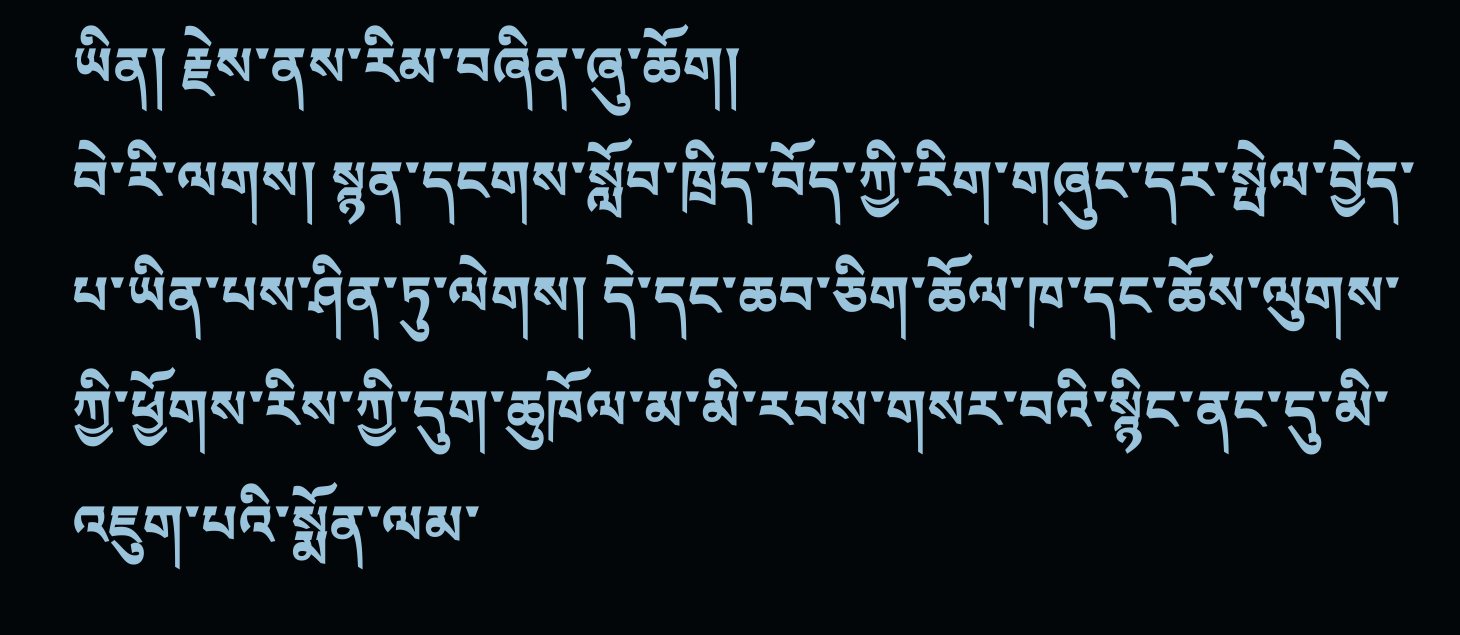ཡིན། རྗེས་ནས་རིམ་བཞིན་ཞུ་ཆོག།
བེ་རི་ལགས། སྙན་དངགས་སློབ་ཁྲིད་བོད་ཀྱི་རིག་གཞུང་དར་སྤེལ་བྱེད་པ་ཡིན་པས་ཤིན་ཏུ་ལེགས། དེ་དང་ཆབ་ཅིག་ཆོལ་ཁ་དང་ཆོས་ལུགས་ཀྱི་ཕྱོགས་རིས་ཀྱི་དུག་ཆུཁོལ་མ་མི་རབས་གསར་བའི་སྙིང་ནང་དུ་མི་འཇུག་པའི་སྨོན་ལམ་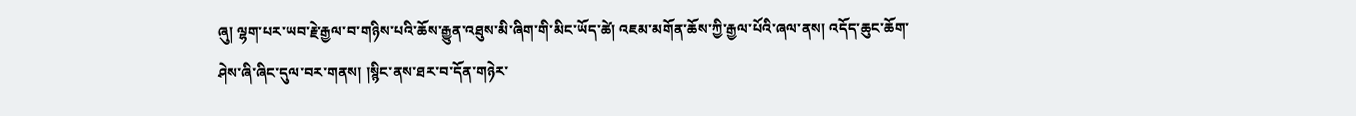ཞུ། ལྷག་པར་ཡབ་རྗེ་རྒྱལ་བ་གཉིས་པའི་ཆོས་རྒྱུན་འཐུས་མི་ཞིག་གི་མིང་ཡོད་ཚེ། འཇམ་མགོན་ཆོས་ཀྱི་རྒྱལ་པོའི་ཞལ་ནས། འདོད་ཆུང་ཆོག་ཤེས་ཞི་ཞིང་དུལ་བར་གནས། །སྙིང་ནས་ཐར་བ་དོན་གཉེར་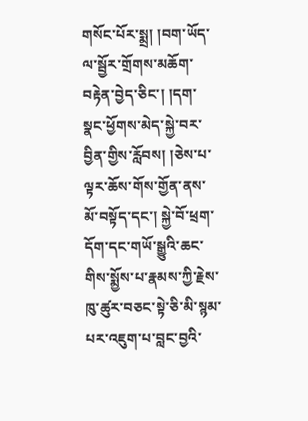གསོང་པོར་སྨྲ། །བག་ཡོད་ལ་སྦྱོར་གྲོགས་མཆོག་བརྟེན་བྱེད་ཅིང་། །དག་སྣང་ཕྱོགས་མེད་སྐྱེ་བར་བྱིན་གྱིས་རློབས། །ཅེས་པ་ལྟར་ཆོས་གོས་གྱོན་ནས་མོ་བསྟོད་དང་། སྐྱེ་བོ་ཕྲག་དོག་དང་གཡོ་སྒྱུའི་ཆང་གིས་སྨྱོས་པ་རྣམས་ཀྱི་རྗེས་ཁུ་ཚུར་བཅང་སྟེ་ཅི་མི་སྙམ་པར་འཇུག་པ་བླང་བྱའི་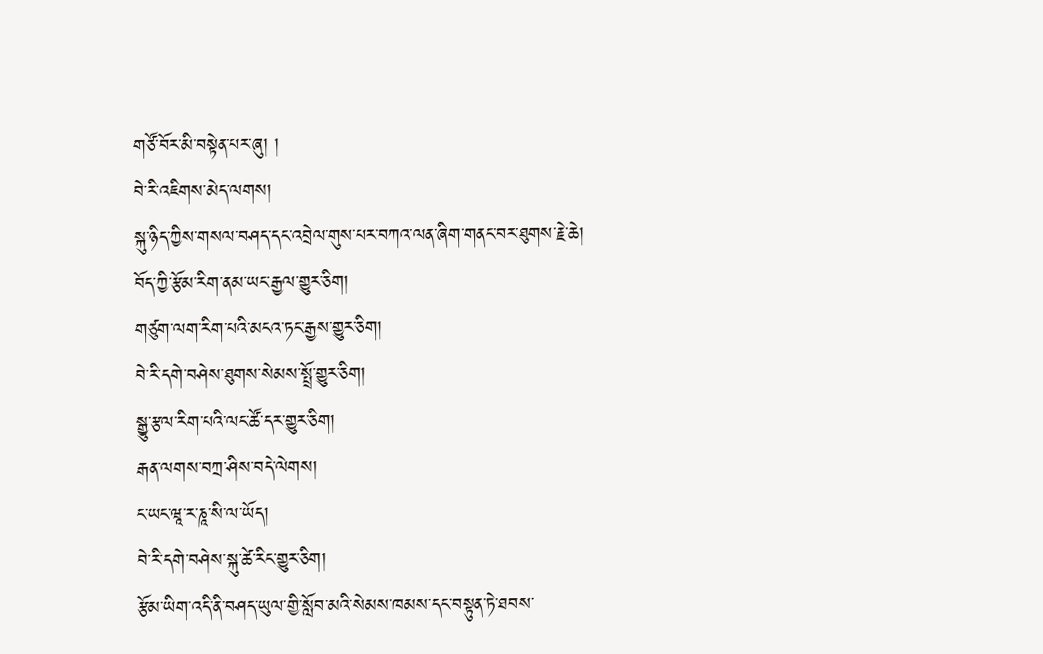གཙོ་བོར་མི་བསྟེན་པར་ཞུ། །
བེ་རི་འཇིགས་མེད་ལགས།
སྐུ་ཉིད་ཀྱིས་གསལ་བཤད་དང་འབྲེལ་གུས་པར་བཀའ་ལན་ཞིག་གནང་བར་ཐུགས་རྗེ་ཆེ།
བོད་ཀྱི་རྩོམ་རིག་ནམ་ཡང་རྒྱལ་གྱུར་ཅིག།
གཙུག་ལག་རིག་པའི་མངའ་ཏང་རྒྱས་གྱུར་ཅིག།
བེ་རི་དགེ་བཤེས་ཐུགས་སེམས་སྤྲོ་གྱུར་ཅིག།
སྒྱུ་རྩལ་རིག་པའི་ལང་ཚོ་དར་གྱུར་ཅིག།
རྒན་ལགས་བཀྲ་ཤིས་བདེ་ལེགས།
ང་ཡང་ཝཱ་ར་ཎཱ་སི་ལ་ཡོད།
བེ་རི་དགེ་བཤེས་སྐུ་ཚེ་རིང་གྱུར་ཅིག།
རྩོམ་ཡིག་འདི་ནི་བཤད་ཡུལ་གྱི་སློབ་མའི་སེམས་ཁམས་དང་བསྟུན་ཏེ་ཐབས་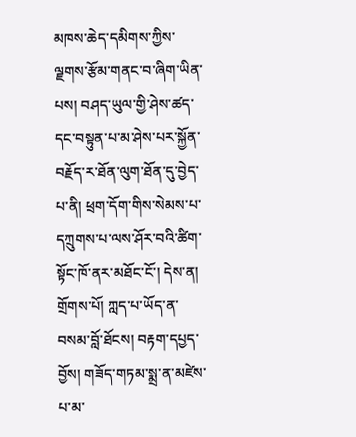མཁས་ཆེད་དམིགས་ཀྱིས་ལྗགས་རྩོམ་གནང་བ་ཞིག་ཡིན་པས། བཤད་ཡུལ་གྱི་ཤེས་ཚད་དང་བསྟུན་པ་མ་ཤེས་པར་སྐྱོན་བརྗོད་ར་ཐོན་ལུག་ཐོན་དུ་བྱེད་པ་ནི། ཕྲག་དོག་གིས་སེམས་པ་དཀྲུགས་པ་ལས་ཤོར་བའི་ཚིག་སྟོང་ཁོ་ནར་མཐོང་ངོ་། དེས་ན། གྲོགས་པོ། ཀླད་པ་ཡོད་ན་བསམ་བློ་ཐོངས། བརྟག་དཔྱད་བྱོས། གཟོད་གཏམ་སྨྲ་ན་མཛེས་པ་མ་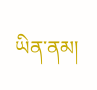ཡིན་ནམ།